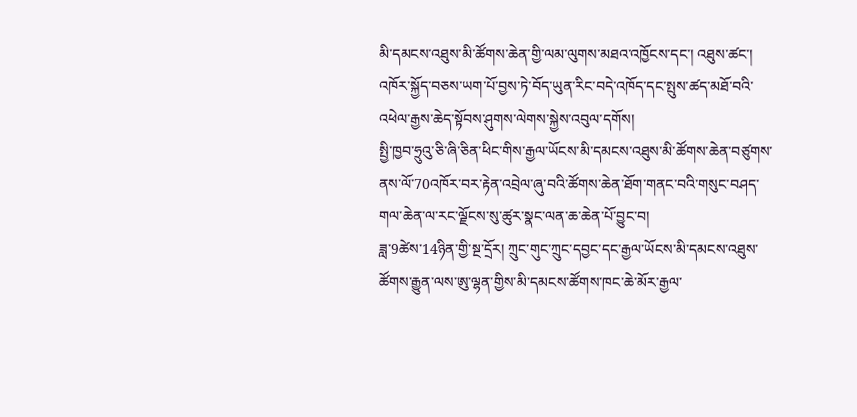མི་དམངས་འཐུས་མི་ཚོགས་ཆེན་གྱི་ལམ་ལུགས་མཐའ་འཁྱོངས་དང་། འཐུས་ཚང་། འཁོར་སྐྱོད་བཅས་ཡག་པོ་བྱས་ཏེ་བོད་ཡུན་རིང་བདེ་འཁོད་དང་སྤུས་ཚད་མཐོ་བའི་འཕེལ་རྒྱས་ཆེད་སྟོབས་ཤུགས་ལེགས་སྐྱེས་འབུལ་དགོས།
སྤྱི་ཁྱབ་ཧྲུའུ་ཅི་ཞི་ཅིན་ཕིང་གིས་རྒྱལ་ཡོངས་མི་དམངས་འཐུས་མི་ཚོགས་ཆེན་བཙུགས་ནས་ལོ་70འཁོར་བར་རྟེན་འབྲེལ་ཞུ་བའི་ཚོགས་ཆེན་ཐོག་གནང་བའི་གསུང་བཤད་གལ་ཆེན་ལ་རང་ལྗོངས་སུ་ཚུར་སྣང་ལན་ཆ་ཆེན་པོ་བྱུང་བ།
ཟླ་9ཚེས་14ཉིན་གྱི་སྔ་དྲོར། ཀྲུང་གུང་ཀྲུང་དབྱང་དང་རྒྱལ་ཡོངས་མི་དམངས་འཐུས་ཚོགས་རྒྱུན་ལས་ཨུ་ལྷན་གྱིས་མི་དམངས་ཚོགས་ཁང་ཆེ་མོར་རྒྱལ་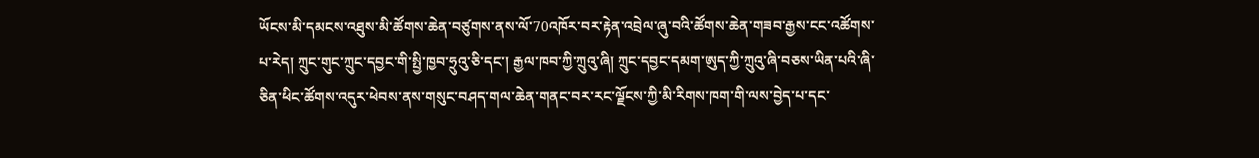ཡོངས་མི་དམངས་འཐུས་མི་ཚོགས་ཆེན་བཙུགས་ནས་ལོ་70འཁོར་བར་རྟེན་འབྲེལ་ཞུ་བའི་ཚོགས་ཆེན་གཟབ་རྒྱས་ངང་འཚོགས་པ་རེད། ཀྲུང་གུང་ཀྲུང་དབྱང་གི་སྤྱི་ཁྱབ་ཧྲུའུ་ཅི་དང་། རྒྱལ་ཁབ་ཀྱི་ཀྲུའུ་ཞི། ཀྲུང་དབྱང་དམག་ཨུད་ཀྱི་ཀྲུའུ་ཞི་བཅས་ཡིན་པའི་ཞི་ཅིན་ཕིང་ཚོགས་འདུར་ཕེབས་ནས་གསུང་བཤད་གལ་ཆེན་གནང་བར་རང་ལྗོངས་ཀྱི་མི་རིགས་ཁག་གི་ལས་བྱེད་པ་དང་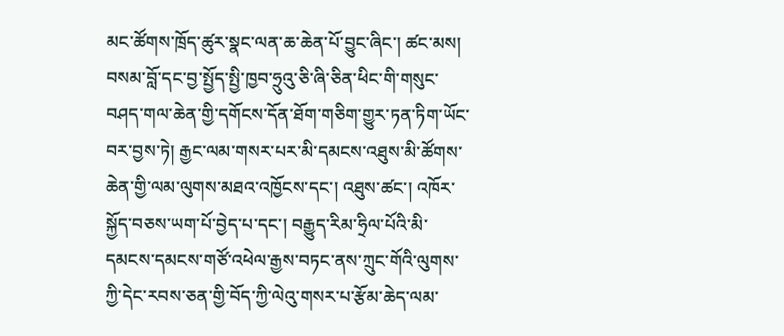མང་ཚོགས་ཁྲོད་ཚུར་སྣང་ལན་ཆ་ཆེན་པོ་བྱུང་ཞིང་། ཚང་མས། བསམ་བློ་དང་བྱ་སྤྱོད་སྤྱི་ཁྱབ་ཧྲུའུ་ཅི་ཞི་ཅིན་ཕིང་གི་གསུང་བཤད་གལ་ཆེན་གྱི་དགོངས་དོན་ཐོག་གཅིག་གྱུར་ཏན་ཏིག་ཡོང་བར་བྱས་ཏེ། རྒྱང་ལམ་གསར་པར་མི་དམངས་འཐུས་མི་ཚོགས་ཆེན་གྱི་ལམ་ལུགས་མཐའ་འཁྱོངས་དང་། འཐུས་ཚང་། འཁོར་སྐྱོད་བཅས་ཡག་པོ་བྱེད་པ་དང་། བརྒྱུད་རིམ་ཧྲིལ་པོའི་མི་དམངས་དམངས་གཙོ་འཕེལ་རྒྱས་བཏང་ནས་ཀྲུང་གོའི་ལུགས་ཀྱི་དེང་རབས་ཅན་གྱི་བོད་ཀྱི་ལེའུ་གསར་པ་རྩོམ་ཆེད་ལམ་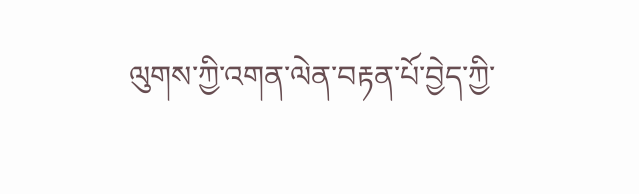ལུགས་ཀྱི་འགན་ལེན་བརྟན་པོ་བྱེད་ཀྱི་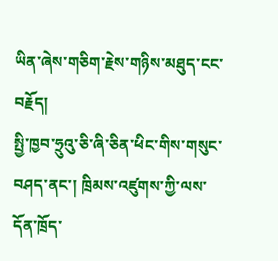ཡིན་ཞེས་གཅིག་རྗེས་གཉིས་མཐུད་ངང་བརྗོད།
སྤྱི་ཁྱབ་ཧྲུའུ་ཅི་ཞི་ཅིན་ཕིང་གིས་གསུང་བཤད་ནང་། ཁྲིམས་འཛུགས་ཀྱི་ལས་དོན་ཁྲོད་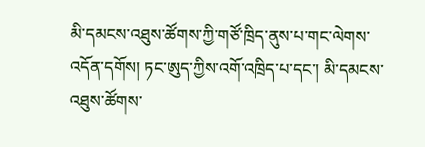མི་དམངས་འཐུས་ཚོགས་ཀྱི་གཙོ་ཁྲིད་ནུས་པ་གང་ལེགས་འདོན་དགོས། ཏང་ཨུད་ཀྱིས་འགོ་འཁྲིད་པ་དང་། མི་དམངས་འཐུས་ཚོགས་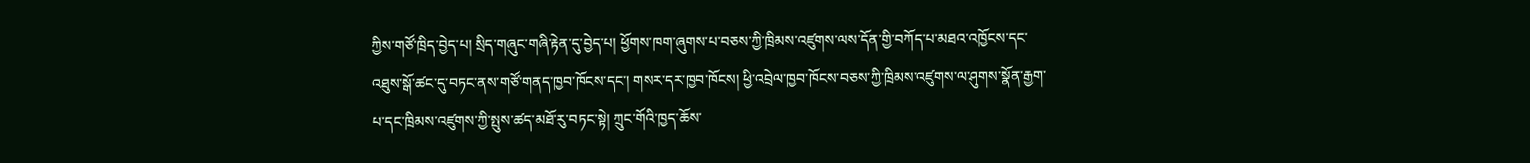ཀྱིས་གཙོ་ཁྲིད་བྱེད་པ། སྲིད་གཞུང་གཞི་རྟེན་དུ་བྱེད་པ། ཕྱོགས་ཁག་ཞུགས་པ་བཅས་ཀྱི་ཁྲིམས་འཛུགས་ལས་དོན་གྱི་བཀོད་པ་མཐའ་འཁྱོངས་དང་འཐུས་སྒོ་ཚང་དུ་བཏང་ནས་གཙོ་གནད་ཁྱབ་ཁོངས་དང་། གསར་དར་ཁྱབ་ཁོངས། ཕྱི་འབྲེལ་ཁྱབ་ཁོངས་བཅས་ཀྱི་ཁྲིམས་འཛུགས་ལ་ཤུགས་སྣོན་རྒྱག་པ་དང་ཁྲིམས་འཛུགས་ཀྱི་སྤུས་ཚད་མཐོ་རུ་བཏང་སྟེ། ཀྲུང་གོའི་ཁྱད་ཆོས་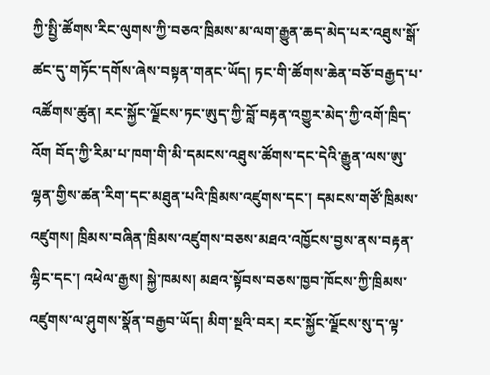ཀྱི་སྤྱི་ཚོགས་རིང་ལུགས་ཀྱི་བཅའ་ཁྲིམས་མ་ལག་རྒྱུན་ཆད་མེད་པར་འཐུས་སྒོ་ཚང་དུ་གཏོང་དགོས་ཞེས་བསྟན་གནང་ཡོད། ཏང་གི་ཚོགས་ཆེན་བཅོ་བརྒྱད་པ་འཚོགས་ཚུན། རང་སྐྱོང་ལྗོངས་ཏང་ཨུད་ཀྱི་བློ་བརྟན་འགྱུར་མེད་ཀྱི་འགོ་ཁྲིད་འོག བོད་ཀྱི་རིམ་པ་ཁག་གི་མི་དམངས་འཐུས་ཚོགས་དང་དེའི་རྒྱུན་ལས་ཨུ་ལྷན་གྱིས་ཚན་རིག་དང་མཐུན་པའི་ཁྲིམས་འཛུགས་དང་། དམངས་གཙོ་ཁྲིམས་འཛུགས། ཁྲིམས་བཞིན་ཁྲིམས་འཛུགས་བཅས་མཐའ་འཁྱོངས་བྱས་ནས་བརྟན་ལྷིང་དང་། འཕེལ་རྒྱས། སྐྱེ་ཁམས། མཐའ་སྟོབས་བཅས་ཁྱབ་ཁོངས་ཀྱི་ཁྲིམས་འཛུགས་ལ་ཤུགས་སྣོན་བརྒྱབ་ཡོད། མིག་སྔའི་བར། རང་སྐྱོང་ལྗོངས་སུ་ད་ལྟ་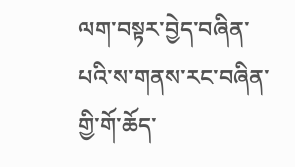ལག་བསྟར་བྱེད་བཞིན་པའི་ས་གནས་རང་བཞིན་གྱི་གོ་ཆོད་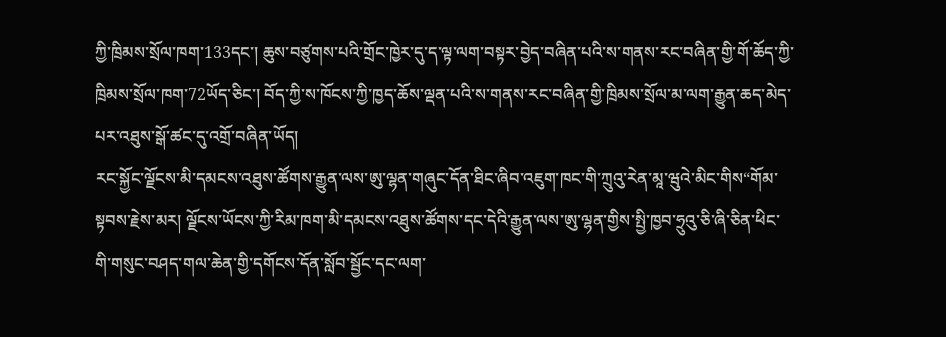ཀྱི་ཁྲིམས་སྲོལ་ཁག་133དང་། ཆུས་བཙུགས་པའི་གྲོང་ཁྱེར་དུ་ད་ལྟ་ལག་བསྟར་བྱེད་བཞིན་པའི་ས་གནས་རང་བཞིན་གྱི་གོ་ཆོད་ཀྱི་ཁྲིམས་སྲོལ་ཁག་72ཡོད་ཅིང་། བོད་ཀྱི་ས་ཁོངས་ཀྱི་ཁྱད་ཆོས་ལྡན་པའི་ས་གནས་རང་བཞིན་གྱི་ཁྲིམས་སྲོལ་མ་ལག་རྒྱུན་ཆད་མེད་པར་འཐུས་སྒོ་ཚང་དུ་འགྲོ་བཞིན་ཡོད།
རང་སྐྱོང་ལྗོངས་མི་དམངས་འཐུས་ཚོགས་རྒྱུན་ལས་ཨུ་ལྷན་གཞུང་དོན་ཐིང་ཞིབ་འཇུག་ཁང་གི་ཀྲུའུ་རེན་མཱ་ཝུའེ་མིང་གིས“གོམ་སྟབས་རྗེས་མར། ལྗོངས་ཡོངས་ཀྱི་རིམ་ཁག་མི་དམངས་འཐུས་ཚོགས་དང་དེའི་རྒྱུན་ལས་ཨུ་ལྷན་གྱིས་སྤྱི་ཁྱབ་ཧྲུའུ་ཅི་ཞི་ཅིན་ཕིང་གི་གསུང་བཤད་གལ་ཆེན་གྱི་དགོངས་དོན་སློབ་སྦྱོང་དང་ལག་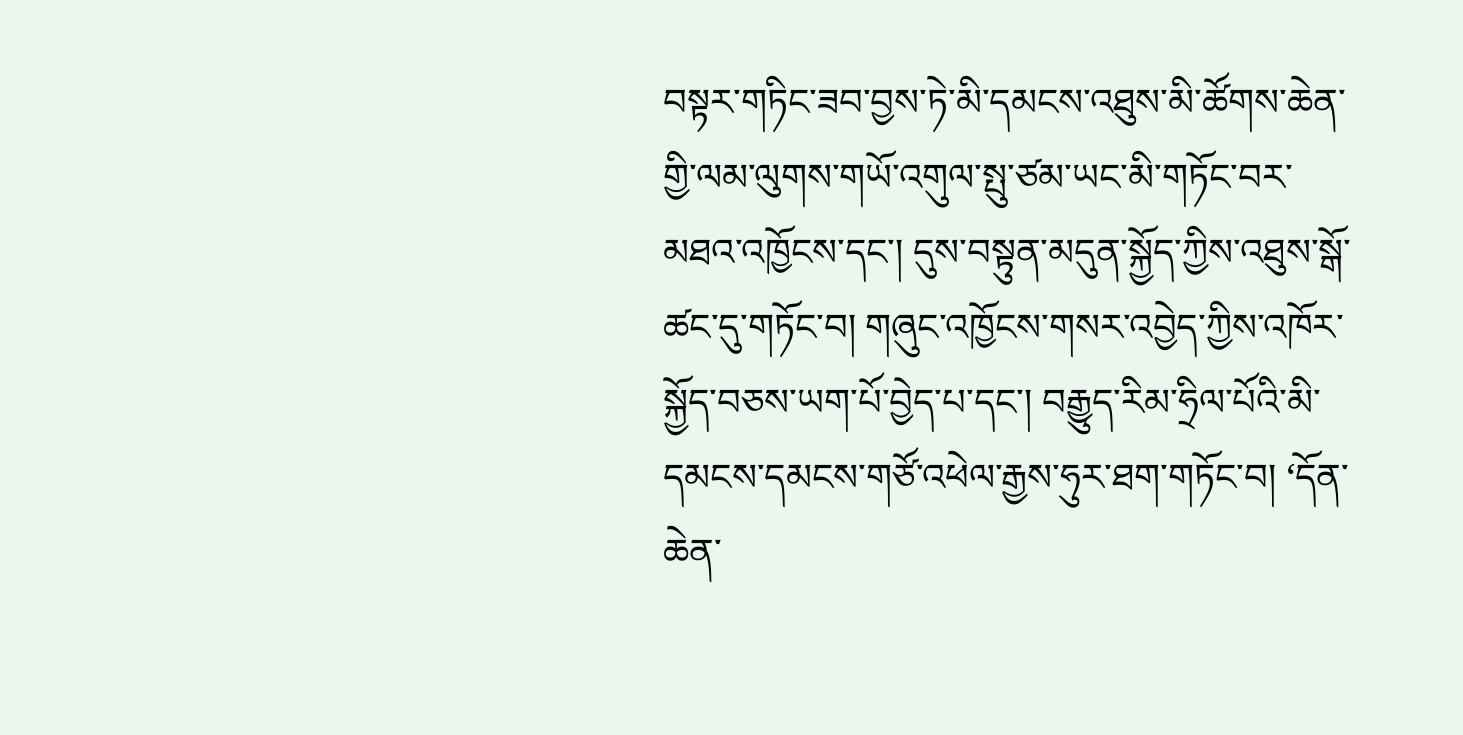བསྟར་གཏིང་ཟབ་བྱས་ཏེ་མི་དམངས་འཐུས་མི་ཚོགས་ཆེན་གྱི་ལམ་ལུགས་གཡོ་འགུལ་སྤུ་ཙམ་ཡང་མི་གཏོང་བར་མཐའ་འཁྱོངས་དང་། དུས་བསྟུན་མདུན་སྐྱོད་ཀྱིས་འཐུས་སྒོ་ཚང་དུ་གཏོང་བ། གཞུང་འཁྱོངས་གསར་འབྱེད་ཀྱིས་འཁོར་སྐྱོད་བཅས་ཡག་པོ་བྱེད་པ་དང་། བརྒྱུད་རིམ་ཧྲིལ་པོའི་མི་དམངས་དམངས་གཙོ་འཕེལ་རྒྱས་ཧུར་ཐག་གཏོང་བ། ‘དོན་ཆེན་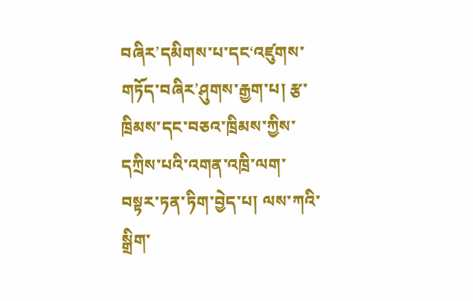བཞིར’དམིགས་པ་དང‘འཛུགས་གཏོད་བཞིར’ཤུགས་རྒྱག་པ། རྩ་ཁྲིམས་དང་བཅའ་ཁྲིམས་ཀྱིས་དཀྲིས་པའི་འགན་འཁྲི་ལག་བསྟར་ཏན་ཏིག་བྱེད་པ། ལས་ཀའི་སྒྲིག་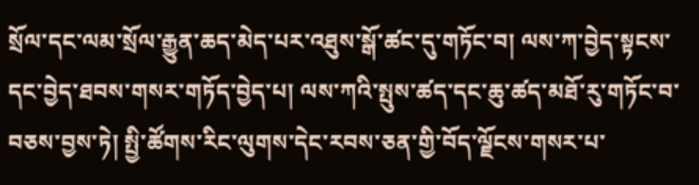སྲོལ་དང་ལམ་སྲོལ་རྒྱུན་ཆད་མེད་པར་འཐུས་སྒོ་ཚང་དུ་གཏོང་བ། ལས་ཀ་བྱེད་སྟངས་དང་བྱེད་ཐབས་གསར་གཏོད་བྱེད་པ། ལས་ཀའི་སྤུས་ཚད་དང་ཆུ་ཚད་མཐོ་རུ་གཏོང་བ་བཅས་བྱས་ཏེ། སྤྱི་ཚོགས་རིང་ལུགས་དེང་རབས་ཅན་གྱི་བོད་ལྗོངས་གསར་པ་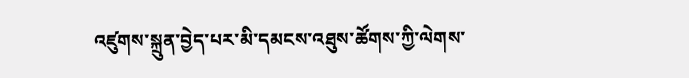འཛུགས་སྐྲུན་བྱེད་པར་མི་དམངས་འཐུས་ཚོགས་ཀྱི་ལེགས་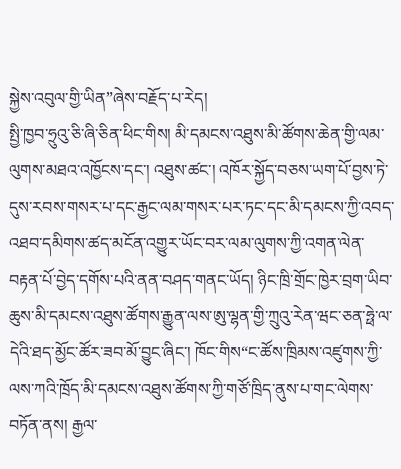སྐྱེས་འབུལ་གྱི་ཡིན”ཞེས་བརྗོད་པ་རེད།
སྤྱི་ཁྱབ་ཧྲུའུ་ཅི་ཞི་ཅིན་ཕིང་གིས། མི་དམངས་འཐུས་མི་ཚོགས་ཆེན་གྱི་ལམ་ལུགས་མཐའ་འཁྱོངས་དང་། འཐུས་ཚང་། འཁོར་སྐྱོད་བཅས་ཡག་པོ་བྱས་ཏེ་དུས་རབས་གསར་པ་དང་རྒྱང་ལམ་གསར་པར་ཏང་དང་མི་དམངས་ཀྱི་འབད་འཐབ་དམིགས་ཚད་མངོན་འགྱུར་ཡོང་བར་ལམ་ལུགས་ཀྱི་འགན་ལེན་བརྟན་པོ་བྱེད་དགོས་པའི་ནན་བཤད་གནང་ཡོད། ཉིང་ཁྲི་གྲོང་ཁྱེར་བྲག་ཡིབ་ཆུས་མི་དམངས་འཐུས་ཚོགས་རྒྱུན་ལས་ཨུ་ལྷན་གྱི་ཀྲུའུ་རེན་ཝང་ཅན་ཧྥེ་ལ་དེའི་ཐད་མྱོང་ཚོར་ཟབ་མོ་བྱུང་ཞིང་། ཁོང་གིས“ང་ཚོས་ཁྲིམས་འཛུགས་ཀྱི་ལས་ཀའི་ཁྲོད་མི་དམངས་འཐུས་ཚོགས་ཀྱི་གཙོ་ཁྲིད་ནུས་པ་གང་ལེགས་བཏོན་ནས། རྒྱལ་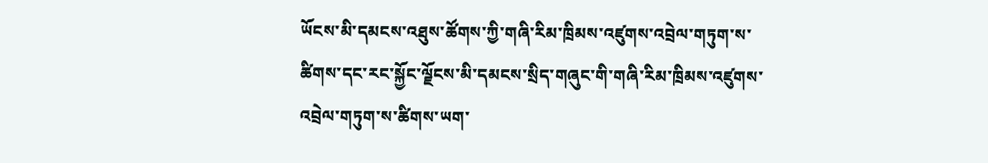ཡོངས་མི་དམངས་འཐུས་ཚོགས་ཀྱི་གཞི་རིམ་ཁྲིམས་འཛུགས་འབྲེལ་གཏུག་ས་ཚིགས་དང་རང་སྐྱོང་ལྗོངས་མི་དམངས་སྲིད་གཞུང་གི་གཞི་རིམ་ཁྲིམས་འཛུགས་འབྲེལ་གཏུག་ས་ཚིགས་ཡག་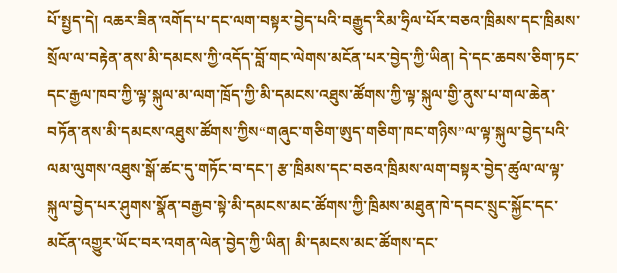པོ་སྤྱད་དེ། འཆར་ཟིན་འགོད་པ་དང་ལག་བསྟར་བྱེད་པའི་བརྒྱུད་རིམ་ཧྲིལ་པོར་བཅའ་ཁྲིམས་དང་ཁྲིམས་སྲོལ་ལ་བརྟེན་ནས་མི་དམངས་ཀྱི་འདོད་བློ་གང་ལེགས་མངོན་པར་བྱེད་ཀྱི་ཡིན། དེ་དང་ཆབས་ཅིག་ཏང་དང་རྒྱལ་ཁབ་ཀྱི་ལྟ་སྐུལ་མ་ལག་ཁྲོད་ཀྱི་མི་དམངས་འཐུས་ཚོགས་ཀྱི་ལྟ་སྐུལ་གྱི་ནུས་པ་གལ་ཆེན་བཏོན་ནས་མི་དམངས་འཐུས་ཚོགས་ཀྱིས“གཞུང་གཅིག་ཨུད་གཅིག་ཁང་གཉིས”ལ་ལྟ་སྐུལ་བྱེད་པའི་ལམ་ལུགས་འཐུས་སྒོ་ཚང་དུ་གཏོང་བ་དང་། རྩ་ཁྲིམས་དང་བཅའ་ཁྲིམས་ལག་བསྟར་བྱེད་ཚུལ་ལ་ལྟ་སྐུལ་བྱེད་པར་ཤུགས་སྣོན་བརྒྱབ་སྟེ་མི་དམངས་མང་ཚོགས་ཀྱི་ཁྲིམས་མཐུན་ཁེ་དབང་སྲུང་སྐྱོང་དང་མངོན་འགྱུར་ཡོང་བར་འགན་ལེན་བྱེད་ཀྱི་ཡིན། མི་དམངས་མང་ཚོགས་དང་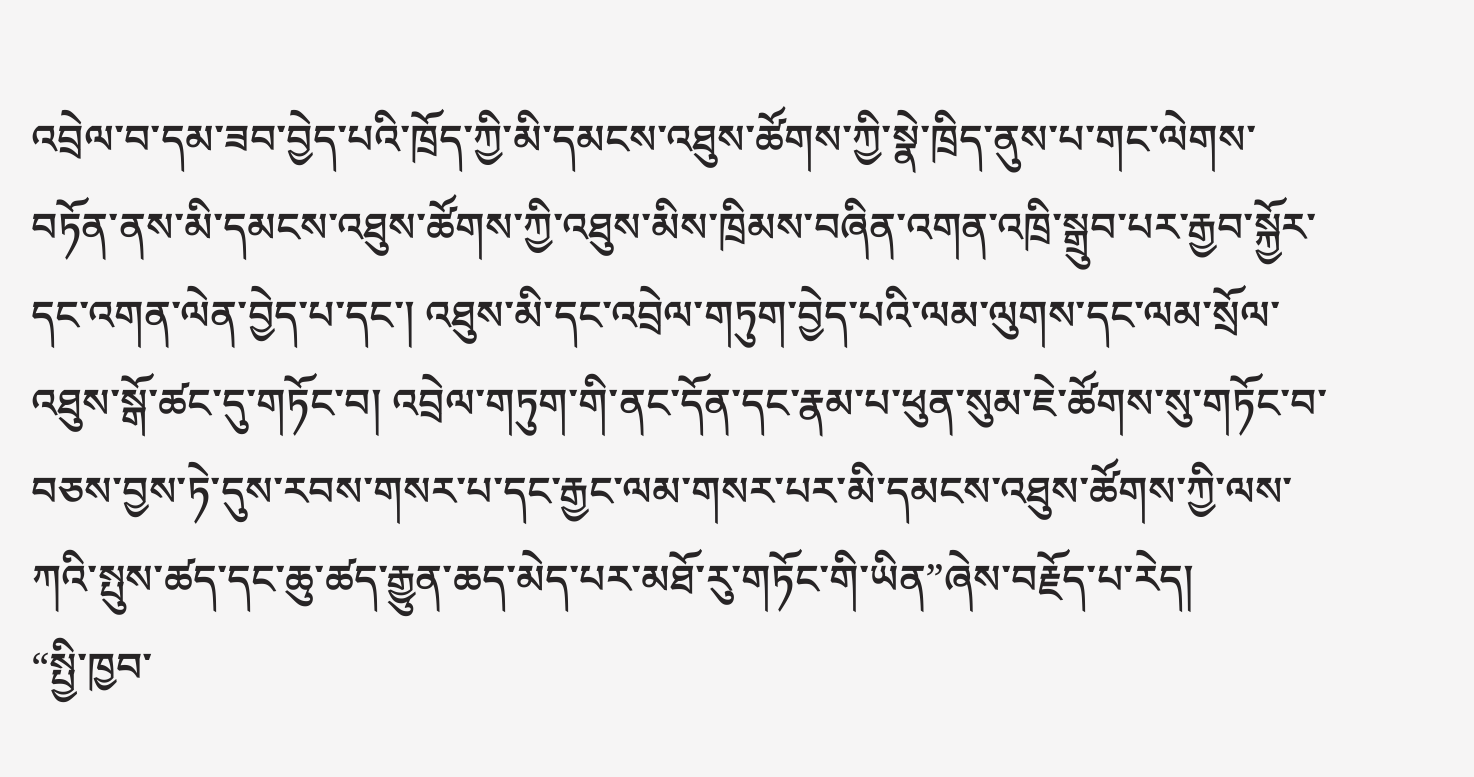འབྲེལ་བ་དམ་ཟབ་བྱེད་པའི་ཁྲོད་ཀྱི་མི་དམངས་འཐུས་ཚོགས་ཀྱི་སྣེ་ཁྲིད་ནུས་པ་གང་ལེགས་བཏོན་ནས་མི་དམངས་འཐུས་ཚོགས་ཀྱི་འཐུས་མིས་ཁྲིམས་བཞིན་འགན་འཁྲི་སྒྲུབ་པར་རྒྱབ་སྐྱོར་དང་འགན་ལེན་བྱེད་པ་དང་། འཐུས་མི་དང་འབྲེལ་གཏུག་བྱེད་པའི་ལམ་ལུགས་དང་ལམ་སྲོལ་འཐུས་སྒོ་ཚང་དུ་གཏོང་བ། འབྲེལ་གཏུག་གི་ནང་དོན་དང་རྣམ་པ་ཕུན་སུམ་ཇེ་ཚོགས་སུ་གཏོང་བ་བཅས་བྱས་ཏེ་དུས་རབས་གསར་པ་དང་རྒྱང་ལམ་གསར་པར་མི་དམངས་འཐུས་ཚོགས་ཀྱི་ལས་ཀའི་སྤུས་ཚད་དང་ཆུ་ཚད་རྒྱུན་ཆད་མེད་པར་མཐོ་རུ་གཏོང་གི་ཡིན”ཞེས་བརྗོད་པ་རེད།
“སྤྱི་ཁྱབ་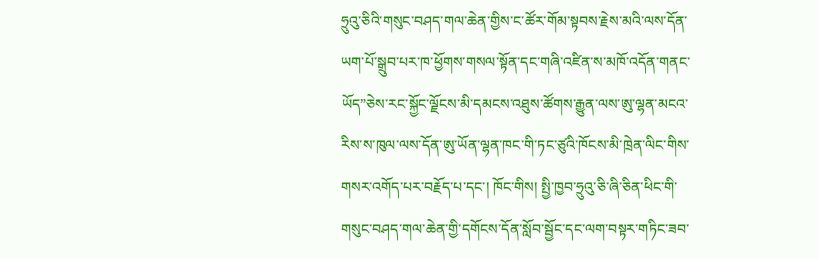ཧྲུའུ་ཅིའི་གསུང་བཤད་གལ་ཆེན་གྱིས་ང་ཚོར་གོམ་སྟབས་རྗེས་མའི་ལས་དོན་ཡག་པོ་སྒྲུབ་པར་ཁ་ཕྱོགས་གསལ་སྟོན་དང་གཞི་འཛིན་ས་མཁོ་འདོན་གནང་ཡོད”ཅེས་རང་སྐྱོང་ལྗོངས་མི་དམངས་འཐུས་ཚོགས་རྒྱུན་ལས་ཨུ་ལྷན་མངའ་རིས་ས་ཁུལ་ལས་དོན་ཨུ་ཡོན་ལྷན་ཁང་གི་ཏང་ཙུའི་ཁོངས་མི་ཁྲེན་ལིང་གིས་གསར་འགོད་པར་བརྗོད་པ་དང་། ཁོང་གིས། སྤྱི་ཁྱབ་ཧྲུའུ་ཅི་ཞི་ཅིན་ཕིང་གི་གསུང་བཤད་གལ་ཆེན་གྱི་དགོངས་དོན་སློབ་སྦྱོང་དང་ལག་བསྟར་གཏིང་ཟབ་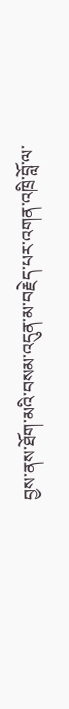བྱས་ནས་ཐོག་མའི་བསམ་འདུན་མ་བརྗེད་པར་འགན་འཁྲི་བློ་ལ་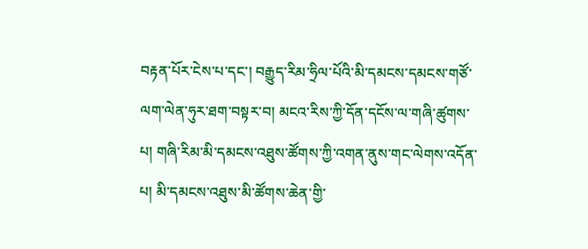བརྟན་པོར་ངེས་པ་དང་། བརྒྱུད་རིམ་ཧྲིལ་པོའི་མི་དམངས་དམངས་གཙོ་ལག་ལེན་ཧུར་ཐག་བསྟར་བ། མངའ་རིས་ཀྱི་དོན་དངོས་ལ་གཞི་ཚུགས་པ། གཞི་རིམ་མི་དམངས་འཐུས་ཚོགས་ཀྱི་འགན་ནུས་གང་ལེགས་འདོན་པ། མི་དམངས་འཐུས་མི་ཚོགས་ཆེན་གྱི་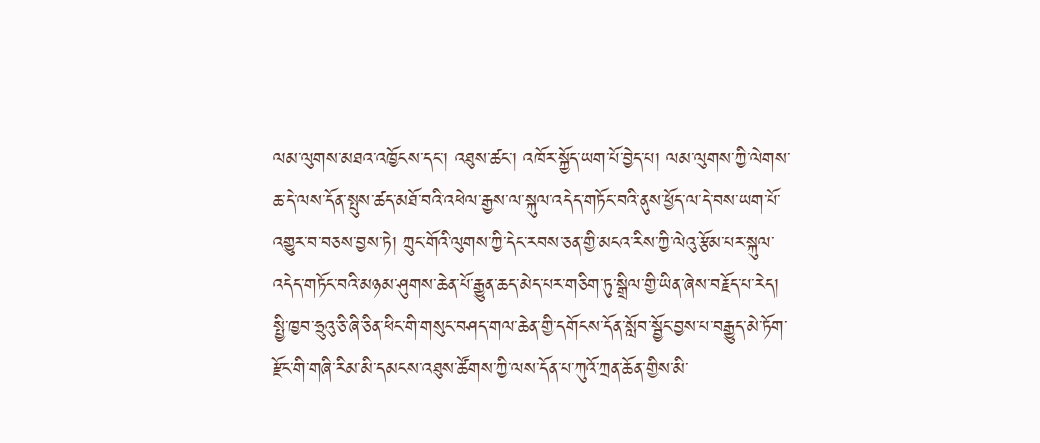ལམ་ལུགས་མཐའ་འཁྱོངས་དང་། འཐུས་ཚང་། འཁོར་སྐྱོད་ཡག་པོ་བྱེད་པ། ལམ་ལུགས་ཀྱི་ལེགས་ཆ་དེ་ལས་དོན་སྤུས་ཚད་མཐོ་བའི་འཕེལ་རྒྱས་ལ་སྐུལ་འདེད་གཏོང་བའི་ནུས་ཕྱོད་ལ་དེ་བས་ཡག་པོ་འགྱུར་བ་བཅས་བྱས་ཏེ། ཀྲུང་གོའི་ལུགས་ཀྱི་དེང་རབས་ཅན་གྱི་མངའ་རིས་ཀྱི་ལེའུ་རྩོམ་པར་སྐུལ་འདེད་གཏོང་བའི་མཉམ་ཤུགས་ཆེན་པོ་རྒྱུན་ཆད་མེད་པར་གཅིག་ཏུ་སྒྲིལ་གྱི་ཡིན་ཞེས་བརྗོད་པ་རེད།
སྤྱི་ཁྱབ་ཧྲུའུ་ཅི་ཞི་ཅིན་ཕིང་གི་གསུང་བཤད་གལ་ཆེན་གྱི་དགོངས་དོན་སློབ་སྦྱོང་བྱས་པ་བརྒྱུད་མེ་ཏོག་རྫོང་གི་གཞི་རིམ་མི་དམངས་འཐུས་ཚོགས་ཀྱི་ལས་དོན་པ་ཀུའོ་ཀྲན་ཆོན་གྱིས་མི་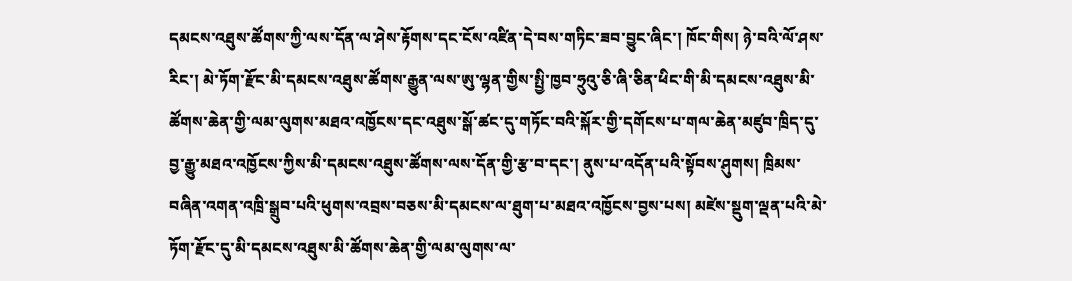དམངས་འཐུས་ཚོགས་ཀྱི་ལས་དོན་ལ་ཤེས་རྟོགས་དང་ངོས་འཛིན་དེ་བས་གཏིང་ཟབ་བྱུང་ཞིང་། ཁོང་གིས། ཉེ་བའི་ལོ་ཤས་རིང་། མེ་ཏོག་རྫོང་མི་དམངས་འཐུས་ཚོགས་རྒྱུན་ལས་ཨུ་ལྷན་གྱིས་སྤྱི་ཁྱབ་ཧྲུའུ་ཅི་ཞི་ཅིན་ཕིང་གི་མི་དམངས་འཐུས་མི་ཚོགས་ཆེན་གྱི་ལམ་ལུགས་མཐའ་འཁྱོངས་དང་འཐུས་སྒོ་ཚང་དུ་གཏོང་བའི་སྐོར་གྱི་དགོངས་པ་གལ་ཆེན་མཛུབ་ཁྲིད་དུ་བྱ་རྒྱུ་མཐའ་འཁྱོངས་ཀྱིས་མི་དམངས་འཐུས་ཚོགས་ལས་དོན་གྱི་རྩ་བ་དང་། ནུས་པ་འདོན་པའི་སྟོབས་ཤུགས། ཁྲིམས་བཞིན་འགན་འཁྲི་སྒྲུབ་པའི་ཕུགས་འབྲས་བཅས་མི་དམངས་ལ་ཐུག་པ་མཐའ་འཁྱོངས་བྱས་པས། མཛེས་སྡུག་ལྡན་པའི་མེ་ཏོག་རྫོང་དུ་མི་དམངས་འཐུས་མི་ཚོགས་ཆེན་གྱི་ལམ་ལུགས་ལ་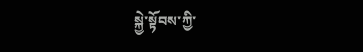སྐྱེ་སྟོབས་ཀྱི་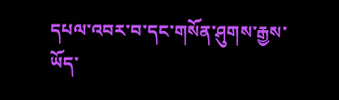དཔལ་འབར་བ་དང་གསོན་ཤུགས་རྒྱས་ཡོད་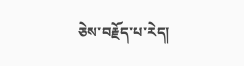ཅེས་བརྗོད་པ་རེད།